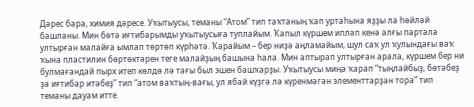Дәрес бара, химия дәресе. Уҡытыусы, теманы “Атом” тип таҡтаның ҡап уртаһына яҙҙы ла һөйләй башланы. Мин бөтә иғтибарымды уҡытыусыға туплайым. Ҡапыл күршем ипләп кенә алғы партала ултырған малайға ымлап төртөп күрһәтә. Ҡарайым – бер ниҙә аңламайым, шул саҡ ул ҡулындағы ваҡ ҡына пластилин бөртөктәрен теге малайҙың башына һала. Мин аптырап ултырған арала, күршем бер ни булмағандай пырх итеп көлдө лә тағы был эшен башҡарҙы. Уҡытыусы миңә ҡарап “тыңлайбыҙ, бөтәбеҙ ҙә иғтибар итәбеҙ” тип “атом ваҡтың-вағы, ул ябай күҙгә лә күренмәгән элементтарҙан тора” тип теманы дауам итте.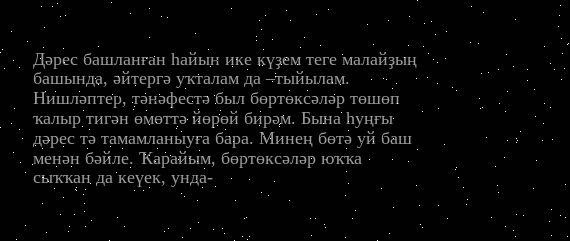Дәрес башланған һайын ике күҙем теге малайҙың башында, әйтергә уҡталам да –тыйылам. Нишләптер, тәнәфестә был бөртөксәләр төшөп ҡалыр тигән өмөттә йөрөй бирәм. Бына һуңғы дәрес тә тамамланыуға бара. Минең бөтә уй баш менән бәйле. Ҡарайым, бөртөксәләр юҡҡа сыҡҡан да кеүек, унда-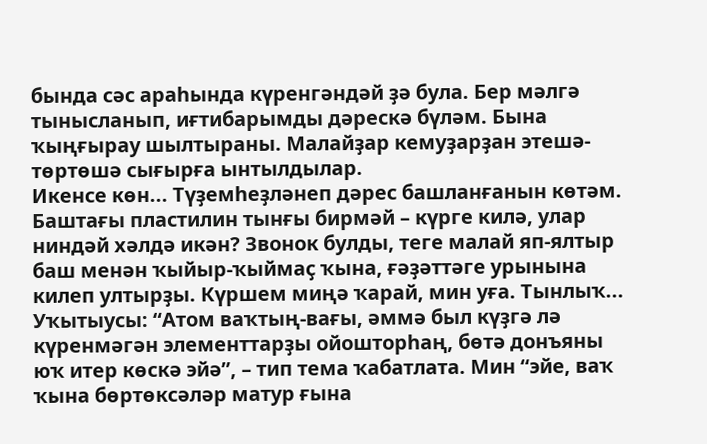бында сәс араһында күренгәндәй ҙә була. Бер мәлгә тынысланып, иғтибарымды дәрескә бүләм. Бына ҡыңғырау шылтыраны. Малайҙар кемуҙарҙан этешә- төртөшә сығырға ынтылдылар.
Икенсе көн... Түҙемһеҙләнеп дәрес башланғанын көтәм. Баштағы пластилин тынғы бирмәй – күрге килә, улар ниндәй хәлдә икән? Звонок булды, теге малай яп-ялтыр баш менән ҡыйыр-ҡыймаҫ ҡына, ғәҙәттәге урынына килеп ултырҙы. Күршем миңә ҡарай, мин уға. Тынлыҡ... Уҡытыусы: “Атом ваҡтың-вағы, әммә был күҙгә лә күренмәгән элементтарҙы ойошторһаң, бөтә донъяны юҡ итер көскә эйә”, – тип тема ҡабатлата. Мин “эйе, ваҡ ҡына бөртөксәләр матур ғына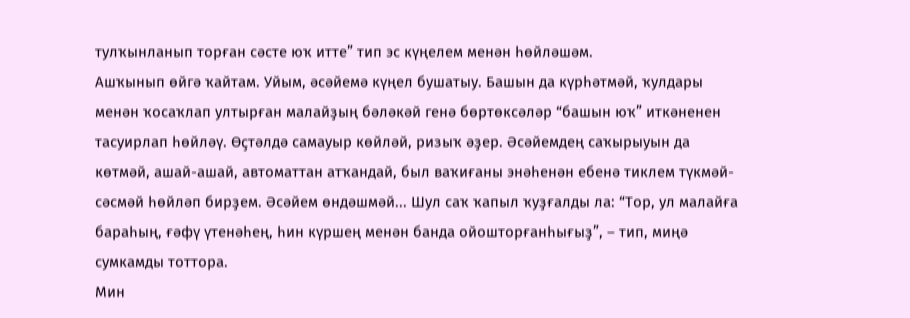тулҡынланып торған сәсте юҡ итте” тип эс күңелем менән һөйләшәм.
Ашҡынып өйгә ҡайтам. Уйым, әсәйемә күңел бушатыу. Башын да күрһәтмәй, ҡулдары менән ҡосаҡлап ултырған малайҙың бәләкәй генә бөртөксәләр “башын юҡ” иткәненен тасуирлап һөйләү. Өҫтәлдә самауыр көйләй, ризыҡ әҙер. Әсәйемдең саҡырыуын да көтмәй, ашай-ашай, автоматтан атҡандай, был ваҡиғаны энәһенән ебенә тиклем түкмәй-сәсмәй һөйләп бирҙем. Әсәйем өндәшмәй... Шул саҡ ҡапыл ҡуҙғалды ла: “Тор, ул малайға бараһың, ғәфү үтенәһең, һин күршең менән банда ойошторғанһығыҙ”, – тип, миңә сумкамды тоттора.
Мин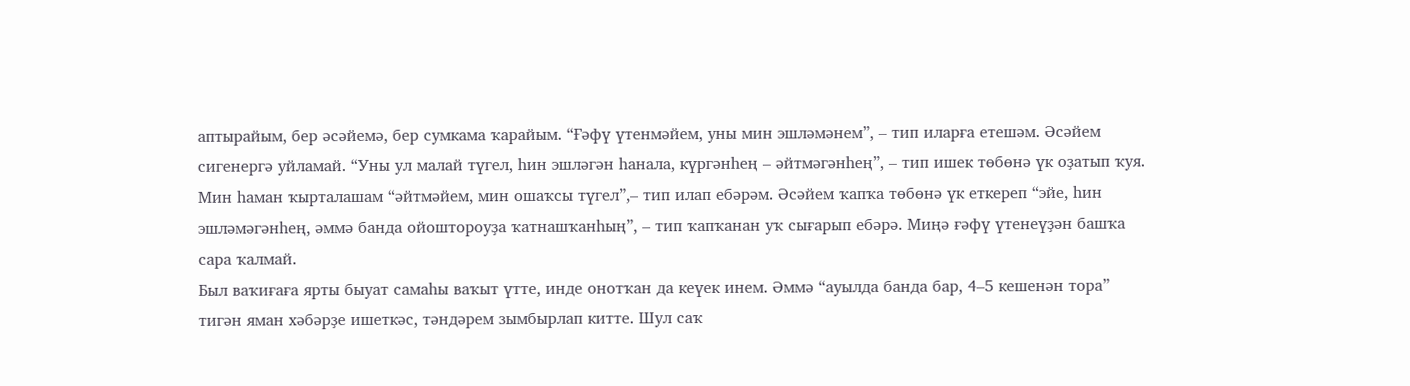аптырайым, бер әсәйемә, бер сумкама ҡарайым. “Ғәфү үтенмәйем, уны мин эшләмәнем”, – тип иларға етешәм. Әсәйем сигенергә уйламай. “Уны ул малай түгел, һин эшләгән һанала, күргәнһең – әйтмәгәнһең”, – тип ишек төбөнә үк оҙатып ҡуя. Мин һаман ҡырталашам “әйтмәйем, мин ошаҡсы түгел”,– тип илап ебәрәм. Әсәйем ҡапҡа төбөнә үк еткереп “эйе, һин эшләмәгәнһең, әммә банда ойоштороуҙа ҡатнашҡанһың”, – тип ҡапҡанан уҡ сығарып ебәрә. Миңә ғәфү үтенеүҙән башҡа сара ҡалмай.
Был ваҡиғаға ярты быуат самаһы ваҡыт үтте, инде онотҡан да кеүек инем. Әммә “ауылда банда бар, 4–5 кешенән тора” тигән яман хәбәрҙе ишеткәс, тәндәрем зымбырлап китте. Шул саҡ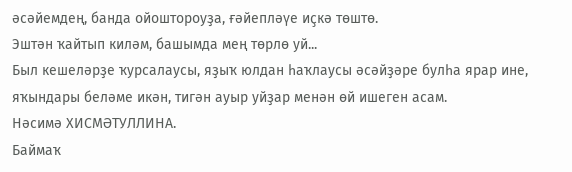әсәйемдең, банда ойоштороуҙа, ғәйепләүе иҫкә төштө.
Эштән ҡайтып киләм, башымда мең төрлө уй...
Был кешеләрҙе ҡурсалаусы, яҙыҡ юлдан һаҡлаусы әсәйҙәре булһа ярар ине, яҡындары беләме икән, тигән ауыр уйҙар менән өй ишеген асам.
Нәсимә ХИСМӘТУЛЛИНА.
Баймаҡ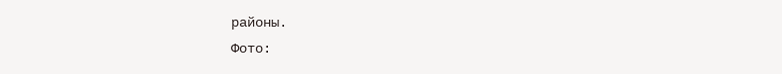районы.
Фото: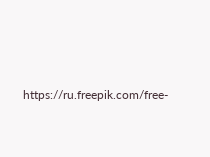https://ru.freepik.com/free-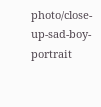photo/close-up-sad-boy-portrait